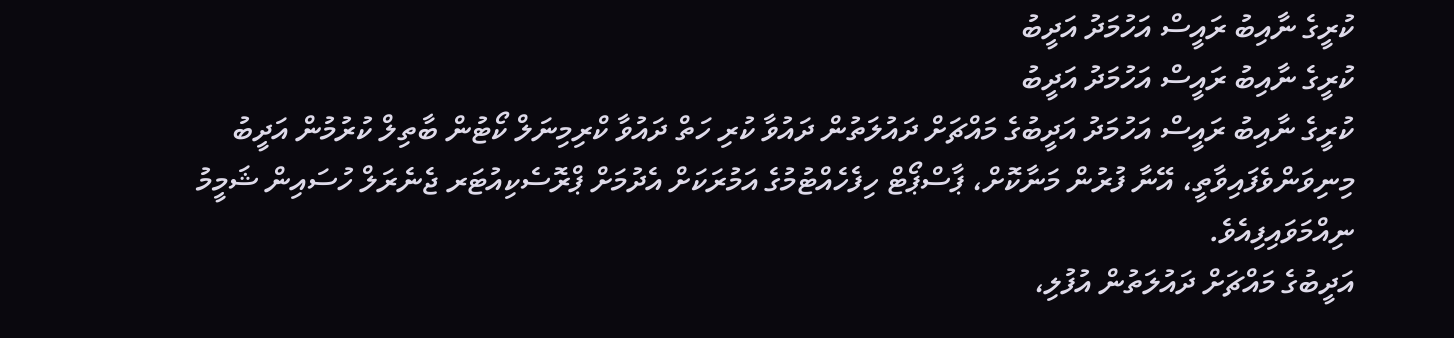ކުރީގެ ނާއިބު ރައީސް އަހުމަދު އަދީބު
ކުރީގެ ނާއިބު ރައީސް އަހުމަދު އަދީބު
ކުރީގެ ނާއިބު ރައީސް އަހުމަދު އަދީބުގެ މައްޗަށް ދައުލަތުން ދައުވާ ކުރި ހަތް ދައުވާ ކްރިމިނަލް ކޯޓުން ބާތިލް ކުރުމުން އަދީބު މިނިވަންވެފައިވާތީ، އޭނާ ފުރުން މަނާކޮށް، ޕާސްޕޯޓް ހިފެހެއްޓުމުގެ އަމުރަކަށް އެދުމަށް ޕްރޮސެކިއުޓަރ ޖެނެރަލް ހުސައިން ޝަމީމު ނިއްމަވައިފިއެވެ.
އަދީބުގެ މައްޗަށް ދައުލަތުން އުފުލި،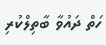ހަތް ދައުވާ ބާތިލްކުރި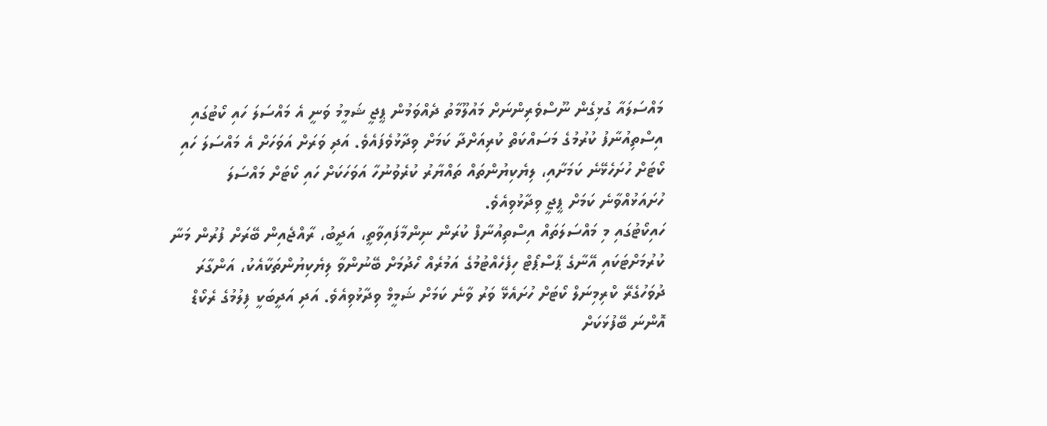މައްސަލައާ ގުޅިގެން ނޫސްވެރިންނަށް މައުލޫމާތު ދެއްވަމުން ޕީޖީ ޝަމީމު ވަނީ އެ މައްސަލަ ހައި ކޯޓުގައި އިސްތިއުނާފު ކުރުމުގެ މަސައްކަތް ކުރިއަށްދާ ކަމަށް ވިދާޅުވެފައެވެ. އަދި ވަރަށް އަވަހަށް އެ މައްސަލަ ހައި ކޯޓަށް ހުށަހެޅޭނެ ކަމަށާއި، ލިޔެކިޔުންތައް ތައްޔާރު ކުރެވުނުހާ އަވަހަކަށް ހައި ކޯޓަށް މައްސަލަ ހުށައަޅުއްވާނެ ކަމަށް ޕީޖީ ވިދާޅުވިއެވެ.
ހައިކޯޓުގައި މި މައްސަލަތައް އިސްތިއުނާފް ކުރަން ނިންމާފައިވާތީ، އަދީބު، ރާއްޖެއިން ބޭރަށް ފުރުން މަނާ ކުރުމަށްޓަކައި އޭނާގެ ޕާސްޕޯޓް ހިފެހެއްޓުމުގެ އަމުރެއް ހޯދުމަށް ބޭނުންވާ ލިޔެކިޔުންތަކާއެކު، އަންގާރަ ދުވަހުގެރޭ ކްރިމިނަލް ކޯޓަށް ހުށައެޅޭ ވަރު ވާނެ ކަމަށް ޝަމީމް ވިދާޅުވިއެވެ. އަދި އަދީބަކީ ފިލުމުގެ ރެކޯޑް އޮންނަ ބޭފުޅަކަށް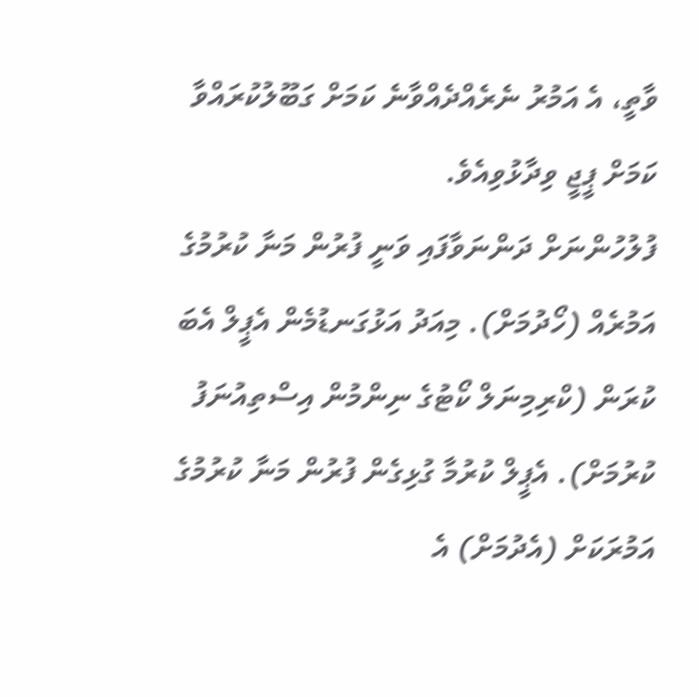ވާތީ، އެ އަމުރު ނެރެއްދެއްވާނެ ކަމަށް ގަބޫލުކުރައްވާ ކަމަށް ޕީޖީ ވިދާޅުވިއެވެ.
ފުލުހުންނަށް ދަންނަވާފައި ވަނީ ފުރުން މަނާ ކުރުމުގެ އަމުރެއް (ހޯދުމަށް). މިއަދު އަޅުގަނޑުމެން އެޕީލް އެބަ ކުރަން (ކްރިމިނަލް ކޯޓުގެ ނިންމުން އިސްތިއުނަފު ކުރުމަށް). އެޕީލް ކުރުމާ ގުޅިގެން ފުރުން މަނާ ކުރުމުގެ އަމުރަކަށް (އެދުމަށް) އެ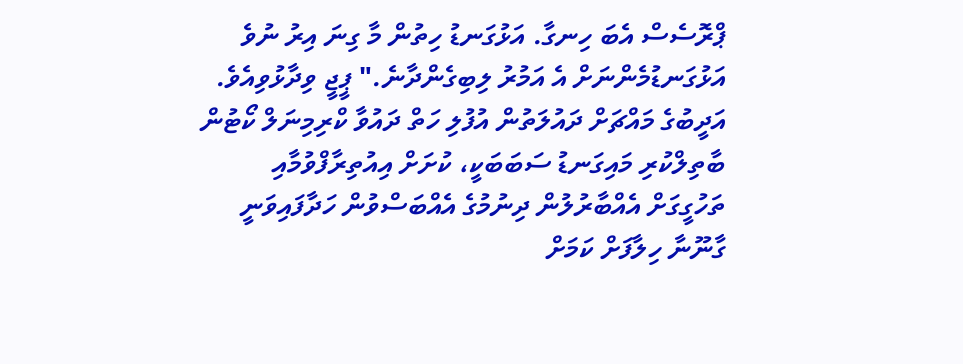ޕްރޮސެސް އެބަ ހިނގާ. އަޅުގަނޑު ހިތުން މާ ގިނަ އިރު ނުވެ އަޅުގަނޑުމެންނަށް އެ އަމުރު ލިބިގެންދާނެ." ޕީޖީ ވިދާޅުވިއެވެ.
އަދީބުގެ މައްޗަށް ދައުލަތުން އުފުލި ހަތް ދައުވާ ކްރިމިނަލް ކޯޓުން ބާތިލްކުރި މައިގަނޑު ސަބަބަކީ، ކުށަށް އިއުތިރާފްވުމާއި ތަހުގީގަށް އެއްބާރުލުން ދިނުމުގެ އެއްބަސްވުން ހަދާފައިވަނީ ގާނޫނާ ހިލާފަށް ކަމަށް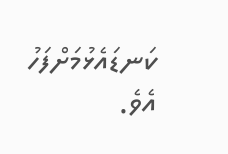ކަނޑައެޅުމަށްފަހު އެވެ.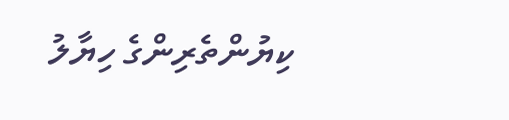ކިޔުންތެރިންގެ ހިޔާލު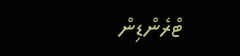ޓްރެންޑިން